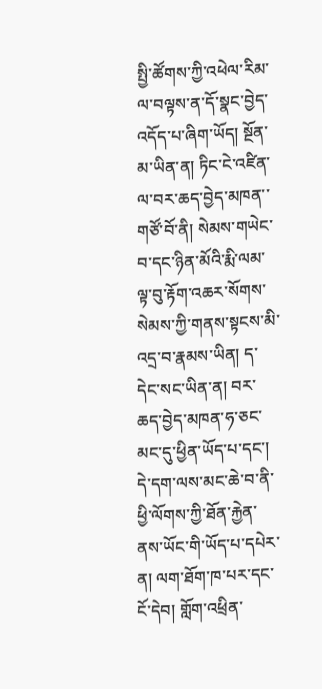སྤྱི་ཚོགས་ཀྱི་འཕེལ་རིམ་ལ་བལྟས་ན་དོ་སྣང་བྱེད་འདོད་པ་ཞིག་ཡོད། སྔོན་མ་ཡིན་ན། ཏིང་ངེ་འཛིན་ལ་བར་ཆད་བྱེད་མཁན་་གཙོ་བོ་ནི། སེམས་གཡེང་བ་དང་ཉིན་མོའི་རྨི་ལམ་ལྟ་བུ་རྟོག་འཆར་སོགས་སེམས་ཀྱི་གནས་སྟངས་མི་འདྲ་བ་རྣམས་ཡིན། ད་དེང་སང་ཡིན་ན། བར་ཆད་བྱེད་མཁན་ཧ་ཅང་མང་དུ་ཕྱིན་ཡོད་པ་དང་། དེ་དག་ལས་མང་ཆེ་བ་ནི་ཕྱི་ལོགས་ཀྱི་ཐོན་རྐྱེན་ནས་ཡོང་གི་ཡོད་པ་དཔེར་ན། ལག་ཐོག་ཁ་པར་དང་ངོ་དེབ། གློག་འཕྲིན་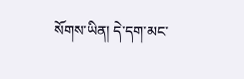སོགས་ཡིན། དེ་དག་མང་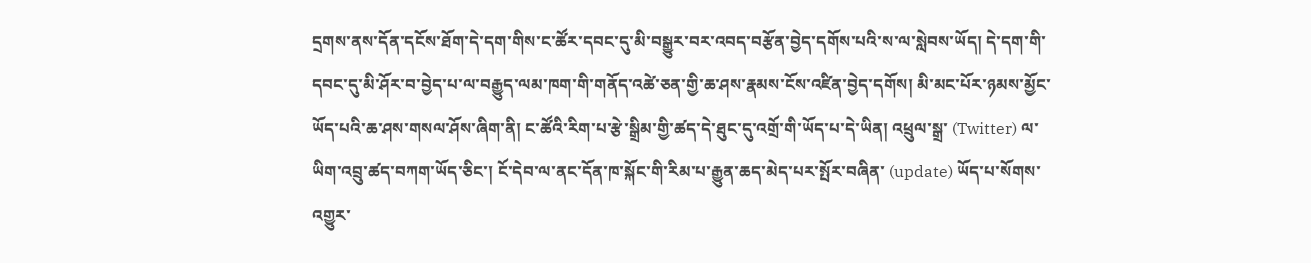དྲགས་ནས་དོན་དངོས་ཐོག་དེ་དག་གིས་ང་ཚོར་དབང་དུ་མི་བསྒྱུར་བར་འབད་བརྩོན་བྱེད་དགོས་པའི་ས་ལ་སླེབས་ཡོད། དེ་དག་གི་དབང་དུ་མི་ཤོར་བ་བྱེད་པ་ལ་བརྒྱུད་ལམ་ཁག་གི་གནོད་འཚེ་ཅན་གྱི་ཆ་ཤས་རྣམས་ངོས་འཛིན་བྱེད་དགོས། མི་མང་པོར་ཉམས་མྱོང་ཡོད་པའི་ཆ་ཤས་གསལ་ཤོས་ཞིག་ནི། ང་ཚོའི་རིག་པ་རྩེ་སྒྲིམ་གྱི་ཚད་དེ་ཐུང་དུ་འགྲོ་གི་ཡོད་པ་དེ་ཡིན། འཕྲུལ་སྒྲ་ (Twitter) ལ་ཡིག་འབྲུ་ཚད་བཀག་ཡོད་ཅིང་། ངོ་དེབ་ལ་ནང་དོན་ཁ་སྐོང་གི་རིམ་པ་རྒྱུན་ཆད་མེད་པར་སྤོར་བཞིན་ (update) ཡོད་པ་སོགས་འགྱུར་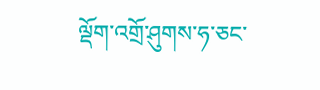ལྡོག་འགྲོ་ཤུགས་ཧ་ཅང་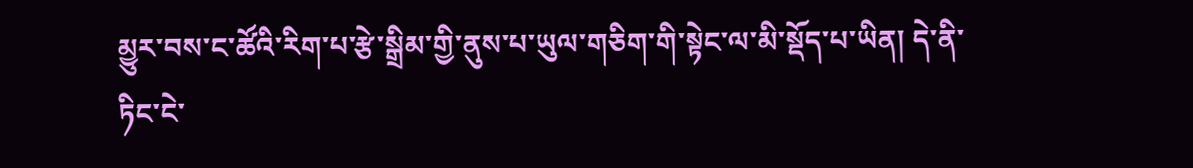མྱུར་བས་ང་ཚོའི་རིག་པ་རྩེ་སྒྲིམ་གྱི་ནུས་པ་ཡུལ་གཅིག་གི་སྟེང་ལ་མི་སྡོད་པ་ཡིན། དེ་ནི་ཏིང་ངེ་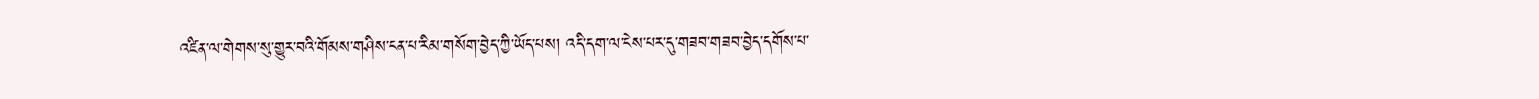འཛིན་ལ་གེགས་སུ་གྱུར་བའི་གོམས་གཤིས་ངན་པ་རིམ་གསོག་བྱེད་ཀྱི་ཡོད་པས། འདི་དག་ལ་ངེས་པར་དུ་གཟབ་གཟབ་བྱེད་དགོས་པ་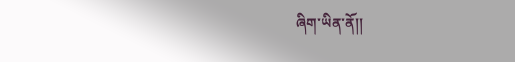ཞིག་ཡིན་ནོ།།